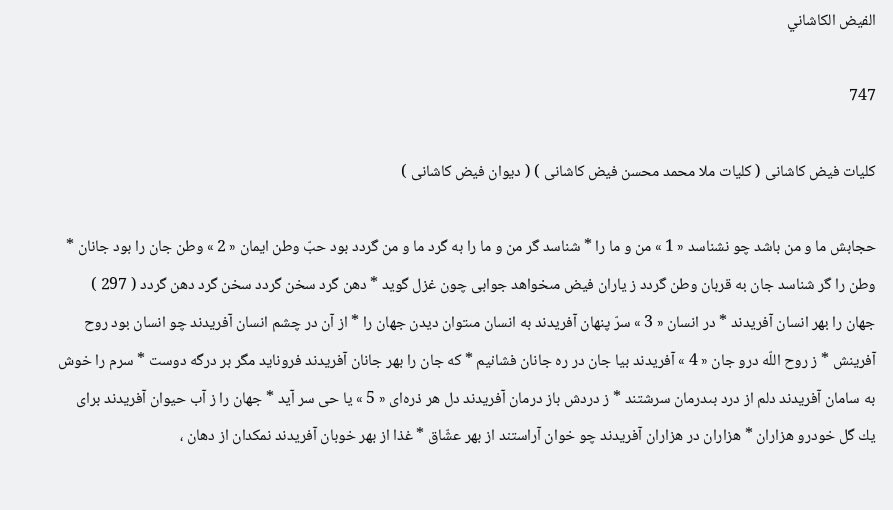الفيض الكاشاني

747

كليات فيض كاشانى ( كليات ملا محمد محسن فيض كاشانى ) ( ديوان فيض كاشانى )

حجابش ما و من باشد چو نشناسد « 1 » من و ما را * شناسد گر من و ما را به گرد ما و من گردد بود حبّ وطن ايمان « 2 » وطن جان را بود جانان * وطن را گر شناسد جان به قربان وطن گردد ز ياران فيض مىخواهد جوابى چون غزل گويد * دهن گرد سخن گردد سخن گرد دهن گردد ( 297 ) جهان را بهر انسان آفريدند * در انسان « 3 » سرّ پنهان آفريدند به انسان مىتوان ديدن جهان را * از آن در چشم انسان آفريدند چو انسان بود روح آفرينش * ز روح اللّه درو جان « 4 » آفريدند بيا جان در ره جانان فشانيم * كه جان را بهر جانان آفريدند فرونايد مگر بر درگه دوست * سرم را خوش به سامان آفريدند دلم از درد بىدرمان سرشتند * ز دردش باز درمان آفريدند دل هر ذره‌اى « 5 » يا حى سر آيد * جهان را ز آب حيوان آفريدند براى يك گل خودرو هزاران * هزاران در هزاران آفريدند چو خوان آراستند از بهر عشّاق * غذا از بهر خوبان آفريدند نمكدان از دهان ،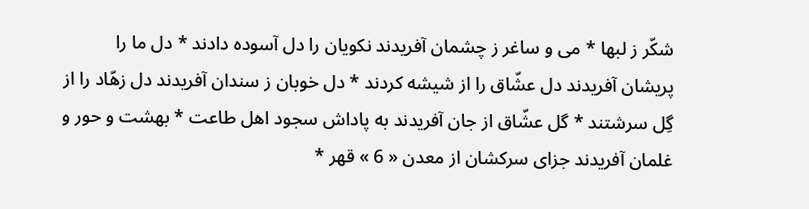شكّر ز لبها * مى و ساغر ز چشمان آفريدند نكويان را دل آسوده دادند * دل ما را پريشان آفريدند دل عشّاق را از شيشه كردند * دل خوبان ز سندان آفريدند دل زهّاد را از گِل سرشتند * گل عشّاق از جان آفريدند به پاداش سجود اهل طاعت * بهشت و حور و غلمان آفريدند جزاى سركشان از معدن « 6 » قهر *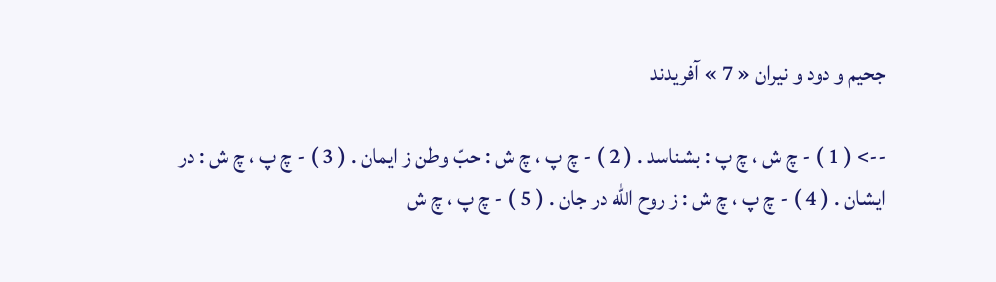جحيم و دود و نيران « 7 » آفريدند

--> ( 1 ) - چ ش ، چ پ : بشناسد . ( 2 ) - چ پ ، چ ش : حبّ وطن ز ايمان . ( 3 ) - چ پ ، چ ش : در ايشان . ( 4 ) - چ پ ، چ ش : ز روح اللّه در جان . ( 5 ) - چ پ ، چ ش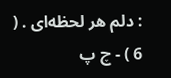: دلم هر لحظه‌اى . ( 6 ) - چ پ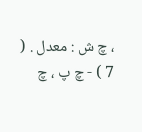، چ ش : معدل . ( 7 ) - چ پ ، چ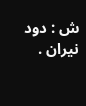ش : دود نيران .